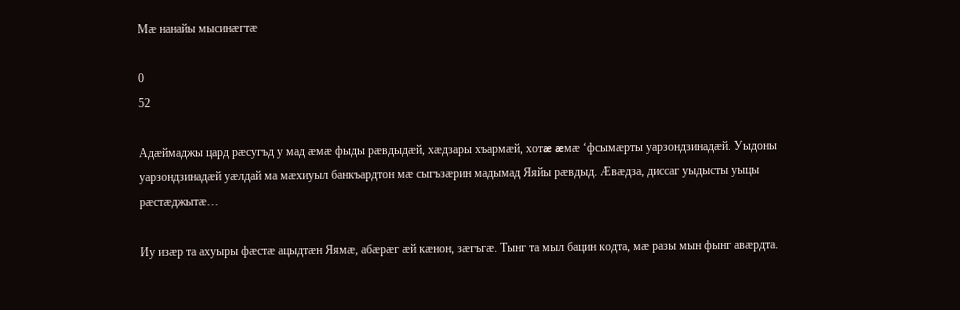Мæ нанайы мысинæгтæ

0
52

Адæймаджы цард рæсугъд у мад æмæ фыды рæвдыдæй, хæдзары хъармæй, хотæ æмæ ‘фсымæрты уарзондзинадæй. Уыдоны уарзондзинадæй уæлдай ма мæхиуыл банкъардтон мæ сыгъзæрин мадымад Яяйы рæвдыд. Æвæдза, диссаг уыдысты уыцы рæстæджытæ…

Иу изæр та ахуыры фæстæ ацыдтæн Яямæ, абæрæг æй кæнон, зæгъгæ. Тынг та мыл бацин кодта, мæ разы мын фынг авæрдта.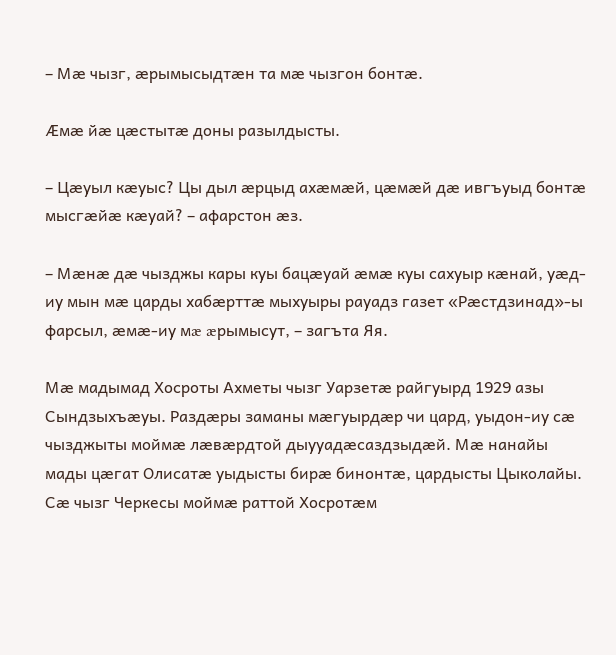– Мæ чызг, æрымысыдтæн та мæ чызгон бонтæ.

Æмæ йæ цæстытæ доны разылдысты.

– Цæуыл кæуыс? Цы дыл æрцыд ахæмæй, цæмæй дæ ивгъуыд бонтæ мысгæйæ кæуай? – афарстон æз.

– Мæнæ дæ чызджы кары куы бацæуай æмæ куы сахуыр кæнай, уæд-иу мын мæ царды хабæрттæ мыхуыры рауадз газет «Рæстдзинад»-ы фарсыл, æмæ-иу мæ æрымысут, – загъта Яя.

Мæ мадымад Хосроты Ахметы чызг Уарзетæ райгуырд 1929 азы Сындзыхъæуы. Раздæры заманы мæгуырдæр чи цард, уыдон-иу сæ чызджыты моймæ лæвæрдтой дыууадæсаздзыдæй. Мæ нанайы мады цæгат Олисатæ уыдысты бирæ бинонтæ, цардысты Цыколайы. Сæ чызг Черкесы моймæ раттой Хосротæм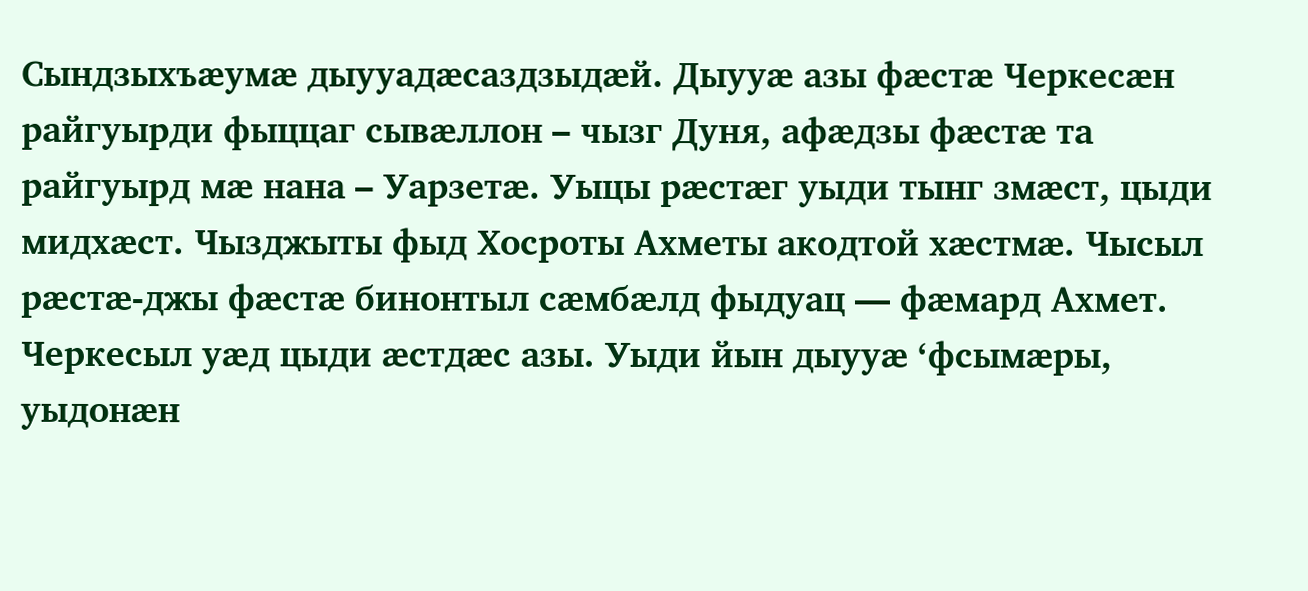Сындзыхъæумæ дыууадæсаздзыдæй. Дыууæ азы фæстæ Черкесæн райгуырди фыццаг сывæллон – чызг Дуня, афæдзы фæстæ та райгуырд мæ нана – Уарзетæ. Уыцы рæстæг уыди тынг змæст, цыди мидхæст. Чызджыты фыд Хосроты Ахметы акодтой хæстмæ. Чысыл рæстæ-джы фæстæ бинонтыл сæмбæлд фыдуац — фæмард Ахмет. Черкесыл уæд цыди æстдæс азы. Уыди йын дыууæ ‘фсымæры, уыдонæн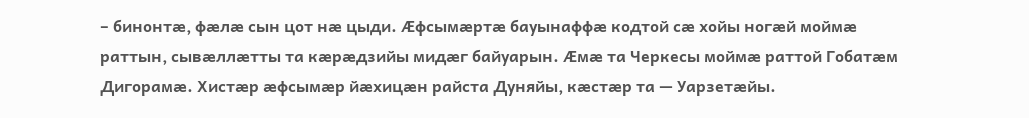– бинонтæ, фæлæ сын цот нæ цыди. Æфсымæртæ бауынаффæ кодтой сæ хойы ногæй моймæ раттын, сывæллæтты та кæрæдзийы мидæг байуарын. Æмæ та Черкесы моймæ раттой Гобатæм Дигорамæ. Хистæр æфсымæр йæхицæн райста Дуняйы, кæстæр та — Уарзетæйы.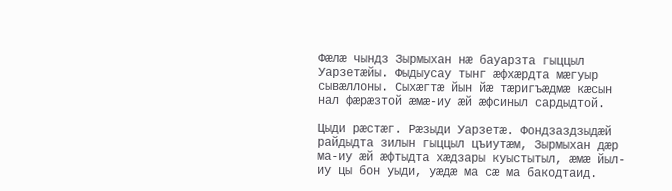Фæлæ чындз Зырмыхан нæ бауарзта гыццыл Уарзетæйы. Фыдыусау тынг æфхæрдта мæгуыр сывæллоны. Сыхæгтæ йын йæ тæригъæдмæ кæсын нал фæрæзтой æмæ-иу æй æфсиныл сардыдтой.

Цыди рæстæг. Рæзыди Уарзетæ. Фондзаздзыдæй райдыдта зилын гыццыл цъиутæм, Зырмыхан дæр ма-иу æй æфтыдта хæдзары куыстытыл, æмæ йыл-иу цы бон уыди, уæдæ ма сæ ма бакодтаид.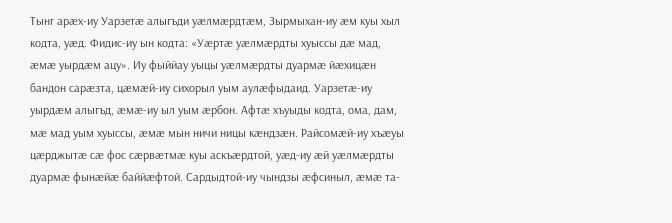Тынг арæх-иу Уарзетæ алыгъди уæлмæрдтæм, Зырмыхан-иу æм куы хыл кодта, уæд. Фидис-иу ын кодта: «Уæртæ уæлмæрдты хуыссы дæ мад, æмæ уырдæм ацу». Иу фыййау уыцы уæлмæрдты дуармæ йæхицæн бандон сарæзта, цæмæй-иу сихорыл уым аулæфыдаид. Уарзетæ-иу уырдæм алыгъд, æмæ-иу ыл уым æрбон. Афтæ хъуыды кодта, ома, дам, мæ мад уым хуыссы, æмæ мын ничи ницы кæндзæн. Райсомæй-иу хъæуы цæрджытæ сæ фос сæрвæтмæ куы аскъæрдтой, уæд-иу æй уæлмæрдты дуармæ фынæйæ баййæфтой. Сардыдтой-иу чындзы æфсиныл, æмæ та-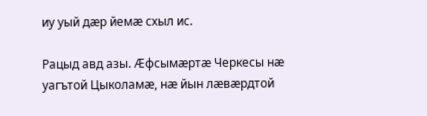иу уый дæр йемæ схыл ис.

Рацыд авд азы. Æфсымæртæ Черкесы нæ уагътой Цыколамæ, нæ йын лæвæрдтой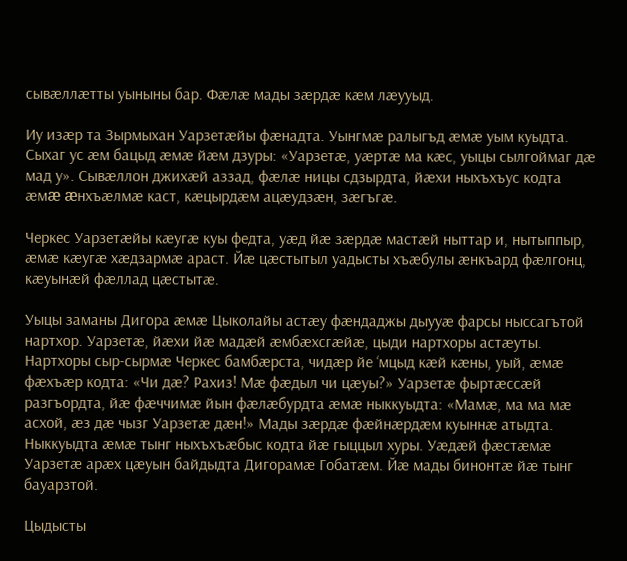сывæллæтты уыныны бар. Фæлæ мады зæрдæ кæм лæууыд.

Иу изæр та Зырмыхан Уарзетæйы фæнадта. Уынгмæ ралыгъд æмæ уым куыдта. Сыхаг ус æм бацыд æмæ йæм дзуры: «Уарзетæ, уæртæ ма кæс, уыцы сылгоймаг дæ мад у». Сывæллон джихæй аззад, фæлæ ницы сдзырдта, йæхи ныхъхъус кодта æмæ æнхъæлмæ каст, кæцырдæм ацæудзæн, зæгъгæ.

Черкес Уарзетæйы кæугæ куы федта, уæд йæ зæрдæ мастæй ныттар и, нытыппыр, æмæ кæугæ хæдзармæ араст. Йæ цæстытыл уадысты хъæбулы æнкъард фæлгонц, кæуынæй фæллад цæстытæ.

Уыцы заманы Дигора æмæ Цыколайы астæу фæндаджы дыууæ фарсы ныссагътой нартхор. Уарзетæ, йæхи йæ мадæй æмбæхсгæйæ, цыди нартхоры астæуты. Нартхоры сыр-сырмæ Черкес бамбæрста, чидæр йе ‘мцыд кæй кæны, уый, æмæ фæхъæр кодта: «Чи дæ? Рахиз! Мæ фæдыл чи цæуы?» Уарзетæ фыртæссæй разгъордта, йæ фæччимæ йын фæлæбурдта æмæ ныккуыдта: «Мамæ, ма ма мæ асхой, æз дæ чызг Уарзетæ дæн!» Мады зæрдæ фæйнæрдæм куыннæ атыдта. Ныккуыдта æмæ тынг ныхъхъæбыс кодта йæ гыццыл хуры. Уæдæй фæстæмæ Уарзетæ арæх цæуын байдыдта Дигорамæ Гобатæм. Йæ мады бинонтæ йæ тынг бауарзтой.

Цыдысты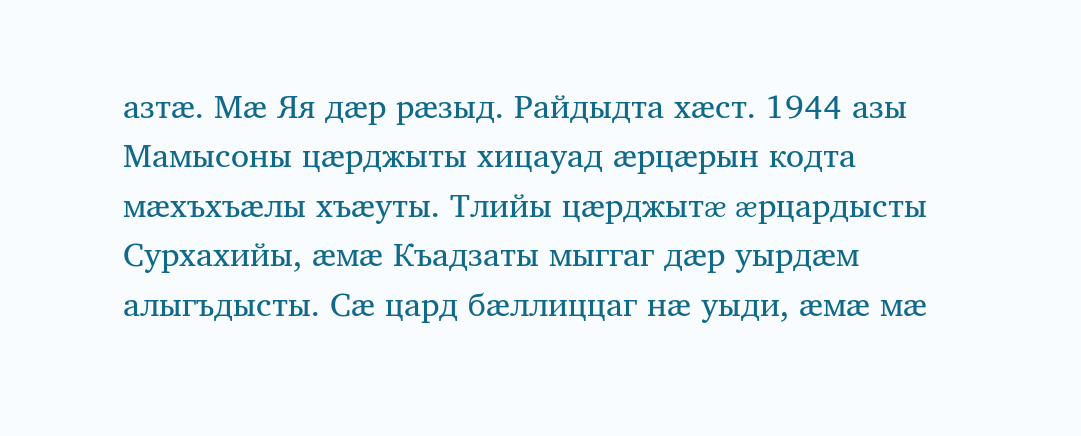азтæ. Мæ Яя дæр рæзыд. Райдыдта хæст. 1944 азы Мамысоны цæрджыты хицауад æрцæрын кодта мæхъхъæлы хъæуты. Тлийы цæрджытæ æрцардысты Сурхахийы, æмæ Къадзаты мыггаг дæр уырдæм алыгъдысты. Сæ цард бæллиццаг нæ уыди, æмæ мæ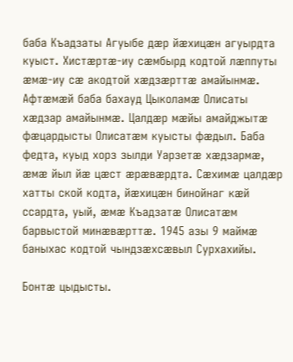баба Къадзаты Агуыбе дæр йæхицæн агуырдта куыст. Хистæртæ-иу сæмбырд кодтой лæппуты æмæ-иу сæ акодтой хæдзæрттæ амайынмæ. Афтæмæй баба бахауд Цыколамæ Олисаты хæдзар амайынмæ. Цалдæр мæйы амайджытæ фæцардысты Олисатæм куысты фæдыл. Баба федта, куыд хорз зылди Уарзетæ хæдзармæ, æмæ йыл йæ цæст æрæвæрдта. Сæхимæ цалдæр хатты ской кодта, йæхицæн бинойнаг кæй ссардта, уый, æмæ Къадзатæ Олисатæм барвыстой минæвæрттæ. 1945 азы 9 маймæ баныхас кодтой чындзæхсæвыл Сурхахийы.

Бонтæ цыдысты.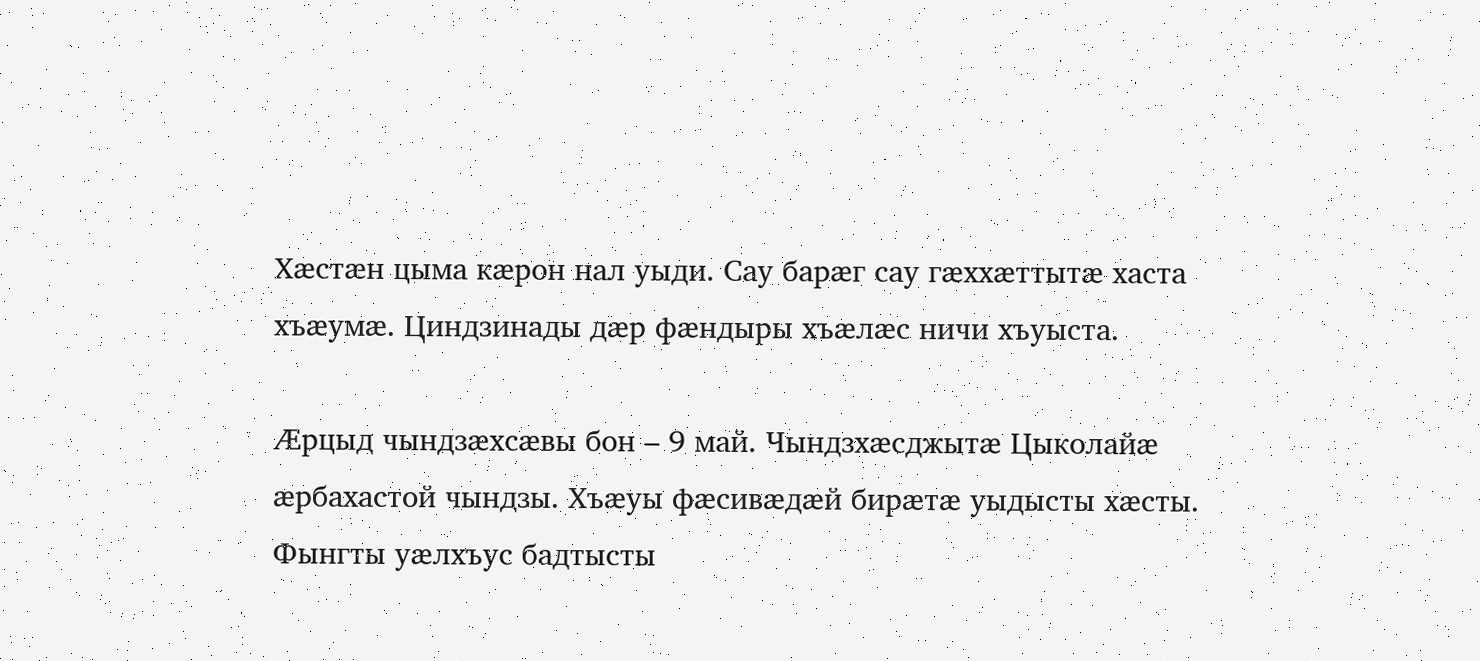Хæстæн цыма кæрон нал уыди. Сау барæг сау гæххæттытæ хаста хъæумæ. Циндзинады дæр фæндыры хъæлæс ничи хъуыста.

Æрцыд чындзæхсæвы бон – 9 май. Чындзхæсджытæ Цыколайæ æрбахастой чындзы. Хъæуы фæсивæдæй бирæтæ уыдысты хæсты. Фынгты уæлхъус бадтысты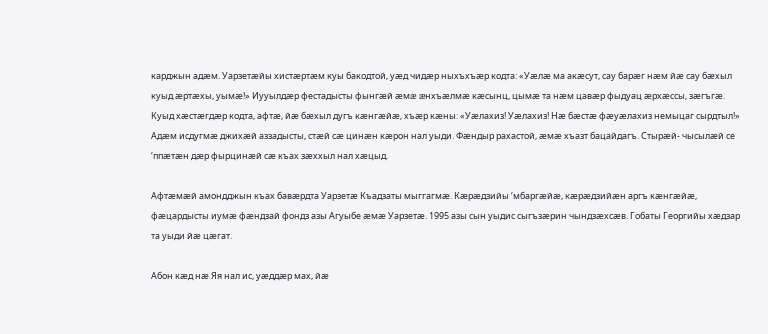карджын адæм. Уарзетæйы хистæртæм куы бакодтой, уæд чидæр ныхъхъæр кодта: «Уæлæ ма акæсут, сау барæг нæм йæ сау бæхыл куыд æртæхы, уымæ!» Иууылдæр фестадысты фынгæй æмæ æнхъæлмæ кæсынц, цымæ та нæм цавæр фыдуац æрхæссы, зæгъгæ. Куыд хæстæгдæр кодта, афтæ, йæ бæхыл дугъ кæнгæйæ, хъæр кæны: «Уæлахиз! Уæлахиз! Нæ бæстæ фæуæлахиз немыцаг сырдтыл!» Адæм исдугмæ джихæй аззадысты, стæй сæ цинæн кæрон нал уыди. Фæндыр рахастой, æмæ хъазт бацайдагъ. Стырæй- чысылæй се ‘ппæтæн дæр фырцинæй сæ къах зæххыл нал хæцыд.

Афтæмæй амондджын къах бавæрдта Уарзетæ Къадзаты мыггагмæ. Кæрæдзийы ‘мбаргæйæ, кæрæдзийæн аргъ кæнгæйæ, фæцардысты иумæ фæндзай фондз азы Агуыбе æмæ Уарзетæ. 1995 азы сын уыдис сыгъзæрин чындзæхсæв. Гобаты Георгийы хæдзар та уыди йæ цæгат.

Абон кæд нæ Яя нал ис, уæддæр мах, йæ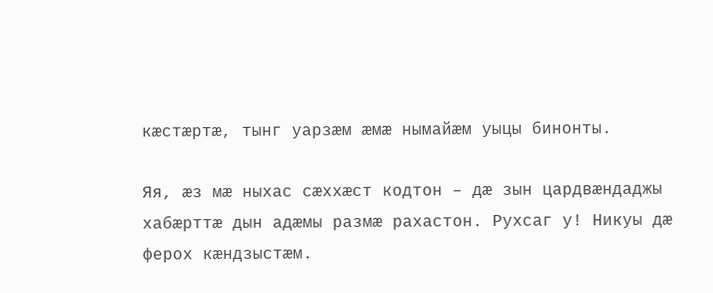кæстæртæ, тынг уарзæм æмæ нымайæм уыцы бинонты.

Яя, æз мæ ныхас сæххæст кодтон – дæ зын цардвæндаджы хабæрттæ дын адæмы размæ рахастон. Рухсаг у! Никуы дæ ферох кæндзыстæм.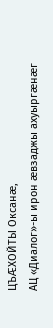ЦЪÆХОЙТЫ Оксанæ,
АЦ «Диалог»-ы ирон æвзаджы ахуыргæнæг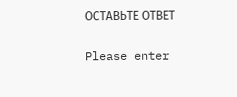ОСТАВЬТЕ ОТВЕТ

Please enter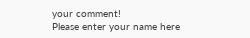your comment!
Please enter your name here